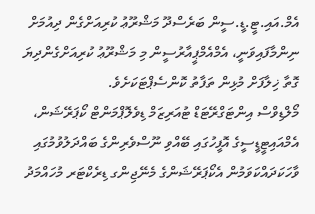އެމް.އައި.ޓީ.ޑީ.ސީން ބަރެސްދޫ މަޝްރޫޢު ކުރިއަށްގެން ދިއުމަށް ނިންމާފައިވަނީ، އެމްއެމްޕީއާރުސީން މި މަޝްރޫޢު ކުރިއަށްގެންދިޔަ ގޮތާ ޚިލާފަށް މުޅިން ތަފާތު ކޮންސެޕްޓަކަށެވެ.
މޯލްޑިވްސް އިންޓަގްރޭޓަޑް ޓުއަރިޒަމް ޑިވެލޮޕްމަންޓް ކޯޕަރޭޝަން، އެމްއައިޓީޑީސީގެ އޮފީހުގައި ބޭއްވި ނޫސްވެރިންގެ ބައްދަލުވުމުގައި ވާހަކަދައްކަވަމުން އެކޯޕަރޭޝަންގެ މެނޭޖިންގ ޑިރެކްޓަރ މުހައްމަދު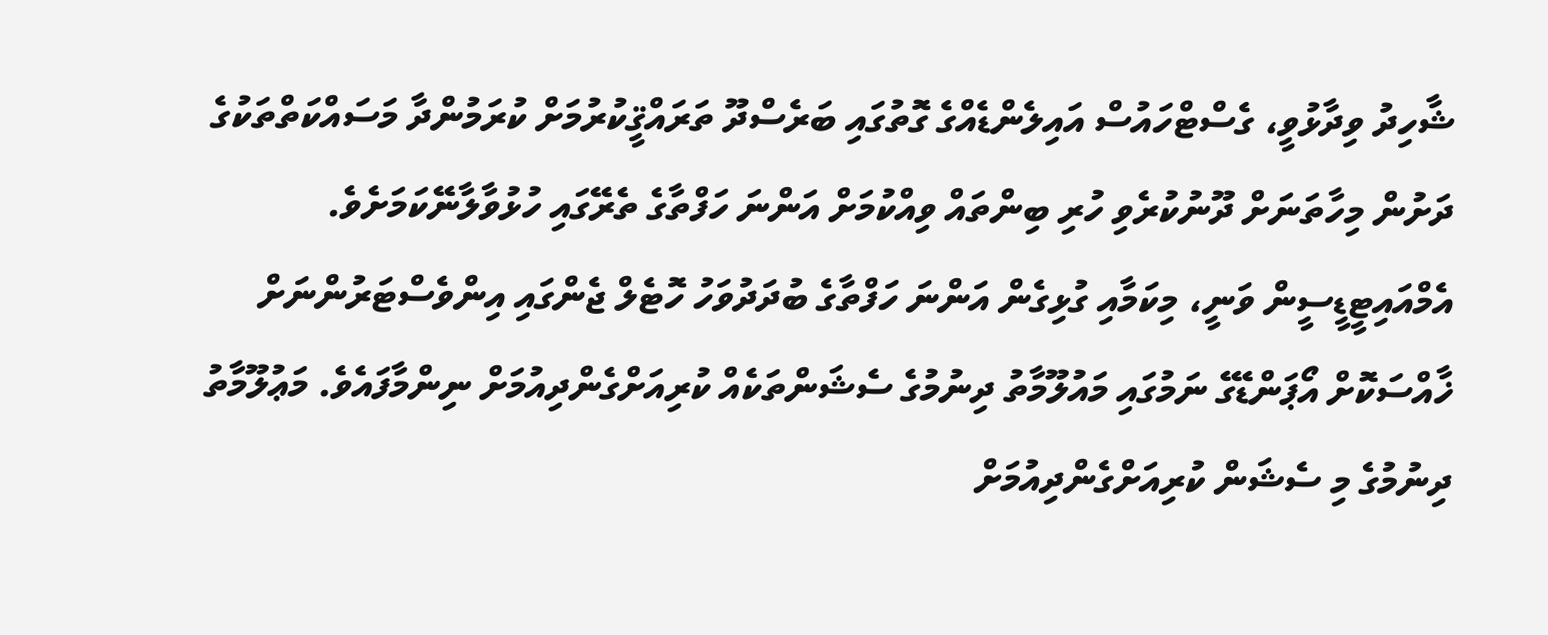ޝާހިދު ވިދާޅުވީ، ގެސްޓްހައުސް އައިލެންޑެއްގެ ގޮތުގައި ބަރެސްދޫ ތަރައްޤީކުރުމަށް ކުރަމުންދާ މަސައްކަތްތަކުގެ ދަށުން މިހާތަނަށް ދޫނުކުރެވި ހުރި ބިންތައް ވިއްކުމަށް އަންނަ ހަފްތާގެ ތެރޭގައި ހުޅުވާލާނޭކަމަށެވެ.
އެމްއައިޓީޑީސީން ވަނީ، މިކަމާއި ގުޅިގެން އަންނަ ހަފްތާގެ ބުދަދުވަހު ހޮޓެލް ޖެންގައި އިންވެސްޓަރުންނަށް ޚާއްސަކޮށް އޯޕަންޑޭގެ ނަމުގައި މައުލޫމާތު ދިނުމުގެ ސެޝަންތަކެއް ކުރިއަށްގެންދިއުމަށް ނިންމާފައެވެ. މަޢުލޫމާތު ދިނުމުގެ މި ސެޝަން ކުރިއަށްގެންދިއުމަށް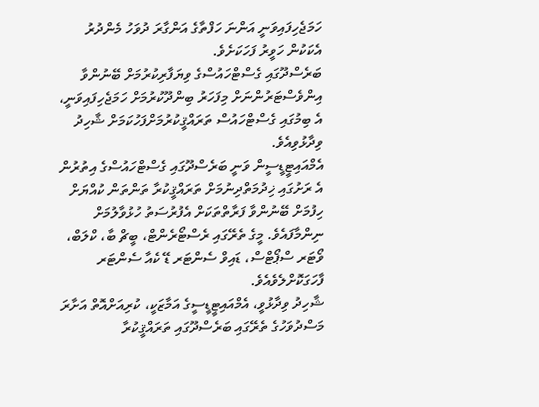ހަމަޖެހިފައިވަނީ އަންނަ ހަފްތާގެ އަންގާރަ ދުވަހު މެންދުރު އެކަކުން ހަވީރު ފަހަކަށެވެ.
ބަރެސްދޫގައި ގެސްޓްހައުސްގެ ވިޔަފާރިކުރުމަށް ބޭނުންވާ އިންވެސްޓަރުންނަށް މިފަހަރު ބިންދޫކުރުމަށް ހަމަޖެހިފައިވަނީ، އެ ބިމުގައި ގެސްޓްހައުސް ތަރައްޤީކުރުމަށްފަހުކަމަށް ޝާހިދު ވިދާޅުވިއެވެ.
އެމްއައިޓީޑީސީން ވަނީ ބަރެސްދޫގައި ގެސްޓްހައުސްގެ އިތުރުން އެ ރަށުގައި ޚިދުމަތްދިނުމަށް ތަރައްޤީކުރާ ތަންތަން ކުއްޔަށް ހިފުމަށް ބޭނުންވާ ފަރާތްތަކަށް އެފުރުސަތު ހުޅުވާލުމަށް ނިންމާފައެވެ. މީގެ ތެރޭގައި ރެސްޓޯރެންޓް، ބީޗް ބާ، ކްލަބް، ވޯޓަރ ސްޕޯޓްސް، ޑައިވް ސެންޓަރ ޑޭ ކެއާ ސެންޓަރ ފާހަގަކޮށްލެވެއެވެ.
ޝާހިދު ވިދާޅުވީ، އެމްއައިޓީޑީސީގެ އަމާޒަކީ، ކުރިއަށްއޮތް އަށާރަ މަސްދުވަހުގެ ތެރޭގައި ބަރެސްދޫގައި ތަރައްޤީކުރާ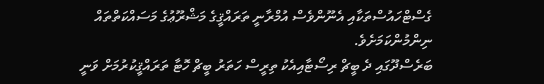ގެސްޓްހައުސްތަކާއި އެނޫންވެސް އުމްރާނީ ތަރައްޤީގެ މަޝްރޫޢުގެ މަސައްކަތްތައް ނިންމުންކަމަށެވެ.
ބަރެސްދޫގައި ދެ ބީޗް ރިސޯޓާއިއެކު ތިރީސް ހަތަރު ބީޗް ހޮޓާ ތަރައްޤީކުރުމަށް ވަނީ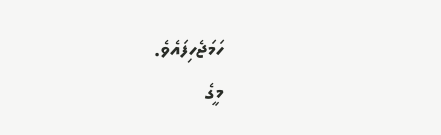ހަމަޖެހިފައެވެ.
މީގެ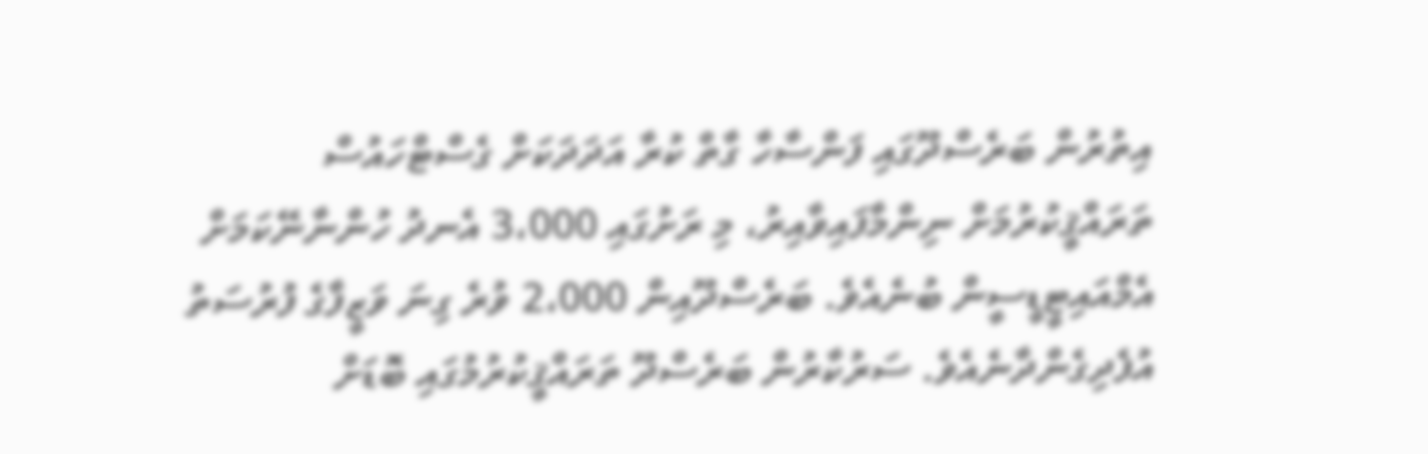އިތުރުން ބަރެސްދޫގައި ފަންސާހާ ގާތް ކުރާ އަދަދަކަށް ގެސްޓްހައުސް ތަރައްޤީކުރުމަށް ނިންމާފައިވާއިރު، މި ރަށުގައި 3،000 އެނދު ހުންނާނޭކަމަށް އެމްއައިޓީޑީސީން ބުނެއެވެ. ބަރެސްދޫއިން 2،000 ވުރެ ގިނަ ވަޒީފާގެ ފުރުސަތު އުފެދިގެންދާނެއެވެ. ސަރުކާރުން ބަރެސްދޫ ތަރައްޤީކުރުމުގައި ބޮޑަށް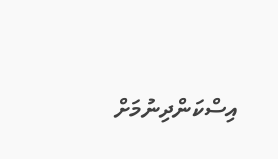އިސްކަންދިނުމަށް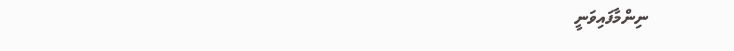ނިންމާފައިވަނީ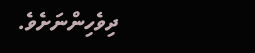ދިވެހިންނަށެވެ.